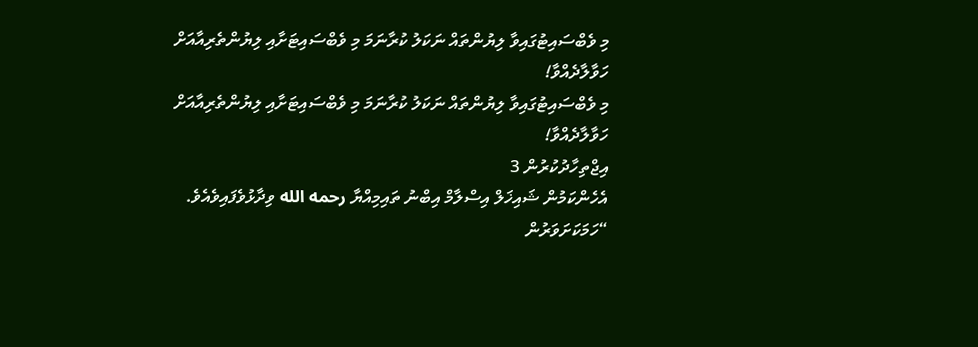މި ވެބްސައިޓުގައިވާ ލިޔުންތައް ނަކަލު ކުރާނަމަ މި ވެބްސައިޓަށާއި ލިޔުންތެރިއާއަށް ހަވާލާދެއްވާ!
މި ވެބްސައިޓުގައިވާ ލިޔުންތައް ނަކަލު ކުރާނަމަ މި ވެބްސައިޓަށާއި ލިޔުންތެރިއާއަށް ހަވާލާދެއްވާ!
އިޖްތިހާދުކުރުން 3
އެހެންކަމުން ޝައިޚަލް އިސްލާމް އިބްނު ތައިމިއްޔާ رحمه الله ވިދާޅުވެފައިވެއެވެ.
“ހަމަކަށަވަރުން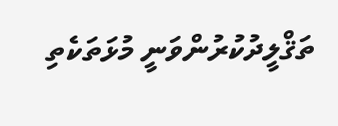ތަޤްލީދުކުރުންވަނީ މުޅަތަކެތި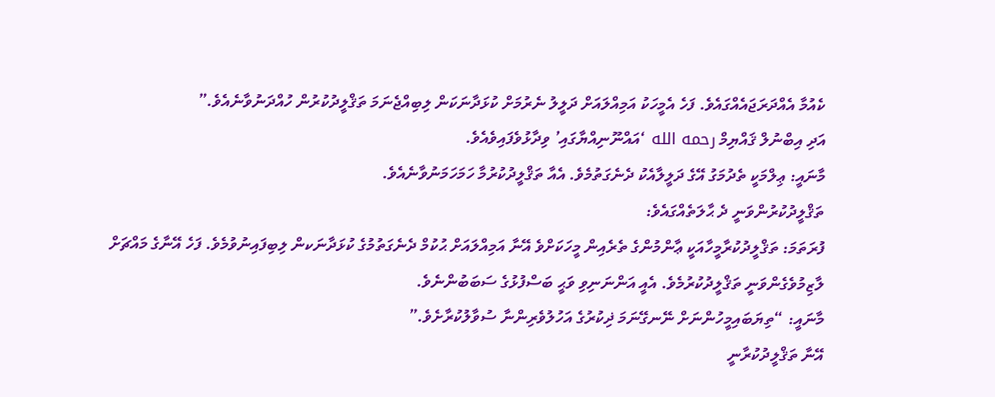ކެއުމާ އެއްދަރަޖައެއްގައެވެ. ފަހެ އެމީހަކު އަމިއްލައަށް ދަލީލު ނެރުމަށް ކުޅަދާނަކަން ލިބިއްޖެނަމަ ތަޤްލީދުކުރުން ހުއްދަނުވާނެއެވެ.”
އަދި އިބްނުލް ޤައްޔިމް رحمه الله ‘އައްނޫނިއްޔާގައި’ ވިދާޅުވެފައިވެއެވެ.
މާނައީ: ޢިލްމަކީ ތެދުމަގު އޭގެ ދަލީލާއެކު ދެނެގަތުމެވެ. އެއާ ތަޤްލީދުކުރުމާ ހަމަހަމަނުވާނެއެވެ.
ތަޤްލީދުކުރުންވަނީ ދެ ޙާލަތެއްގައެވެ:
ފުރަތަމަ: ތަޤްލީދުކުރާމީހާއަކީ ޢާންމުންގެ ތެރެއިން މީހަކަށްވެ އޭނާ އަމިއްލައަށް ޙުކުމް ދެނެގަތުމުގެ ކުޅަދާނަކން ލިބިފައިނުވުމެވެ. ފަހެ އޭނާގެ މައްޗަށް ލާޒިމުވެގެންވަނީ ތަޤްލީދުކުރުމެވެ. އެއީ އަންނަނިވި ވަޙީ ބަސްފުޅުގެ ސަބަބުންނެވެ.
މާނައީ: “ތިޔަބައިމީހުންނަށް ނޭނގޭނަމަ ޛިކުރުގެ އަހުލުވެރިންނާ ސުވާލުކުރާށެވެ.”
އޭނާ ތަޤްލީދުކުރާނީ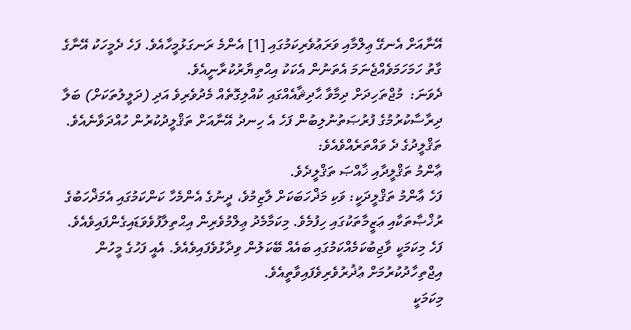އޭނާއަށް އެނގޭ ޢިލްމާއި ވަރަޢުވެރިކަމުގައި [1] އެންމެ ރަނގަޅުމީހާއެވެ. ފަހެ ދެމީހަކު އޭނާގެ ގާތު ހަމަހަމަވެއްޖެނަމަ އެތަނުން އެކަކު އިޙްތިޔާރުކުރާނީއެވެ.
ދެވަނަ:  މުޖްތަހިދަށް ދިމާވާ ޙާދިޘާއެއްގައި ކުއްލިގޮތެއް މެދުވެރިވެ އަދި (ދަލީލުތަކަށް) ބަލާ ދިރާސާކުރުމުގެ ފުރުޞަތުނުލިބުން ފަހެ އެ ހިނދު އޭނާއަށް ތަޤްލީދުކުރުން ހުއްދަވާނެއެވެ.
ތަޤްލީދުގެ ދެ ވައްތަރެއްވެއެވެ:
ޢާންމު ތަޤްލީދާއި ޚާއްޞަ ތަޤްލީދެވެ.
ފަހެ ޢާންމު ތަޤްލީދަކީ: ވަކި މަޛްހަބަކަށް ލާޒިމުވެ، ދީނުގެ އެންމެހާ ކަންކަމުގައި އެމަޛްހަބުގެ ރުޚްޞާތަކާއި ޢަޒީމާތަކުގައި ހިފުމެވެ. މިކަމާމެދު ޢިލްމުވެރިން އިޙްތިލާފުވެވަޑައިގެންފައިވެއެވެ.
ފަހެ މިކަމަކީ ވާޖިބުކަމެއްކަމުގައި ބައެއް ބޭކަލުން ވިދާޅުވެފައިވެއެވެ. އެއީ ފަހުގެ މީހުން އިޖްތިހާދުކުރުމަށް ޢުޛުރުވެރިވެފައިވާތީއެވެ.
މިކަމަކީ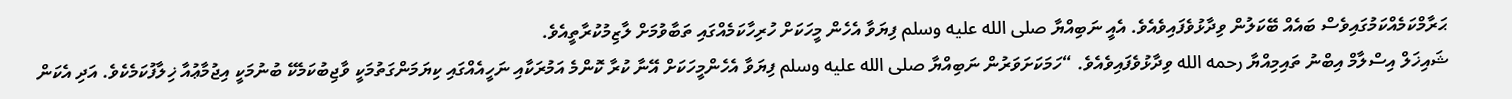ޙަރާމްކަމެއްކަމުގައިވެސް ބައެއް ބޭކަލުން ވިދާޅުވެފައިވެއެވެ. އެއީ ނަބިއްޔާ صلى الله عليه وسلم ފިޔަވާ އެހެން މީހަކަށް ހުރިހާކަމެއްގައި ތަބާވުމަށް ލާޒިމުކުރާތީއެވެ.
ޝައިޚަލް އިސްލާމް އިބްނު ތައިމިއްޔާ رحمه الله ވިދާޅުވެފައިވެއެވެ. “ހަމަކަށަވަރުން ނަބިއްޔާ صلى الله عليه وسلم ފިޔަވާ އެހެންމީހަކަށް އޭނާ ކުރާ ކޮންމެ އަމުރަކާއި ނަހީއެއްގައި ކިޔަމަންގަތުމަކީ ވާޖިބުކަމެކޭ ބުނުމަކީ އިޖުމާޢުއާ ޚިލާފުކަމެކެވެ. އަދި އެކަން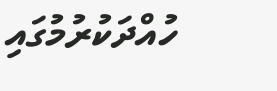ހުއްދަކުރުމުގައި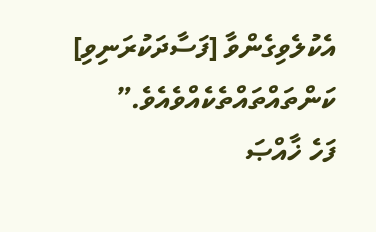އެކުލެވިގެންވާ [ފަސާދަކުރަނިވި] ކަންތައްތައްތެކެއްވެއެވެ.”
ފަހެ ޚާއްޞަ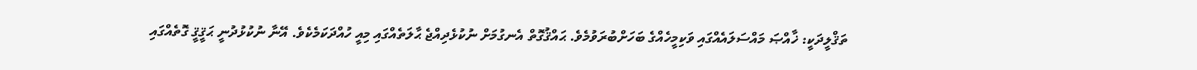ތަޤްލީދަކީ: ޚާއްޞަ މައްސަލައެއްގައި ވަކިމީހެއްގެ ބަހަށްބުރަވުމެވެ. ޙައްޤުގޮތް އެނގުމަށް ނުކުޅެދިއްޖެ ޙާލަތެއްގައި މިއީ ހުއްދަކަމެކެވެ. އޭނާ ނުކުޅުދުނީ ޙަޤީޤީ ގޮތެއްގައި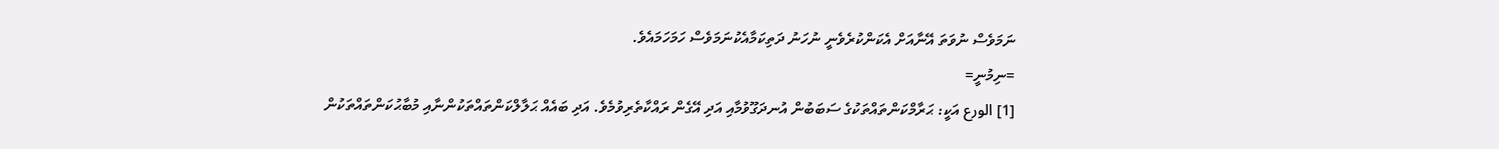ނަމަވެސް ނުވަތަ އޭނާއަށް އެކަންކުރެވެނީ ނުހަނު ދަތިކަމާއެކުނަމަވެސް ހަމަހަމައެވެ.
=ނިމުނީ=
[1] الورع އަކީ: ޙަރާމްކަންތައްތަކުގެ ސަބަބުން އުނދަގޫވުމާއި އަދި އޭގެން ރައްކާތެރިވުމެވެ. އަދި ބައެއް ޙަލާލްކަންތައްތަކުންނާއި މުބާޙުކަންތައްތަކުން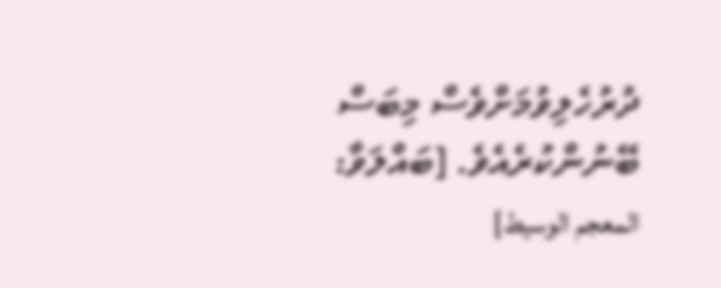ދުރުހެލިވުމަށްވެސް މިބަސް ބޭނުންކުރެއެވެ. [ބައްލަވާ: المعجم الوسيط]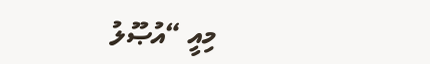މިއީ “އުޞޫލު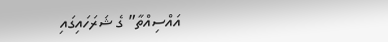އައްސިއްތާ” ގެ ޝަރަހައިގައި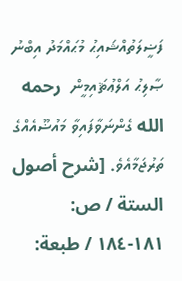ފަޟީލަތުއްޝައިޙު މުޙައްމަދު އިބްނު ޞާލިޙު އަލްޢުޘައިމީން  رحمه الله ގެންނަވާފައިވާ މައުޟޫއެއްގެ ތަރުޖަމާއެވެ. [شرح أصول الستة / ص: ١٨١-١٨٤ / طبعة: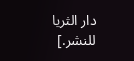دار الثريا للنشر.]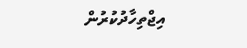އިޖްތިހާދުކުރުން